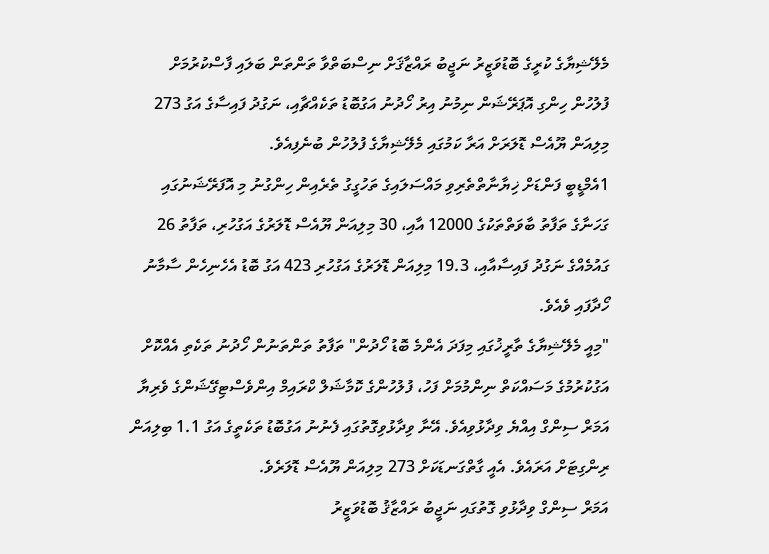މެލޭޝިޔާގެ ކުރީގެ ބޮޑުވަޒީރު ނަޖީބު ރައްޒާޤަށް ނިސްބަތްވާ ތަންތަން ބަލައި ފާސްކުރުމަށް ފުލުހުން ހިންގި އޮޕަރޭޝަން ނިމުނު އިރު ހޯދުނު އަގުބޮޑު ތަކެއްޗާއި، ނަގުދު ފައިސާގެ އަގު 273 މިލިއަން ޔޫއެސް ޑޮލަރަށް އަރާ ކަމުގައި މެލޭޝިޔާގެ ފުލުހުން ބުނެފިއެވެ.
1އެމްޑީބީ ފަންޑަށް ޚިޔާނާތްތެރިވި މައްސަލައިގެ ތަހުގީގު ތެރެއިން ހިންގުނު މި އޮފަރޭޝަނުގައި ގަހަނާގެ ތަފާތު ބާވަތްތަކުގެ 12000 އާއި، 30 މިލިއަން ޔޫއެސް ޑޮލަރުގެ އަގުހުރި، ތަފާތު 26 ގައުމެއްގެ ނަގުދު ފައިސާއާއި، 19.3 މިލިއަން ޑޮލަރުގެ އަގުހުރި 423 އަގު ބޮޑު އެހެނިހެން ސާމާނު ހޯދާފައި ވެއެވެ.
"މިއީ މެލޭޝިޔާގެ ތާރީޚުގައި މިފަދަ އެންމެ ބޮޑު ހޯދުން" ތަފާތު ތަންތަނުން ހޯދުނު ތަކެތި އެއްކޮށް އަގުކުރުމުގެ މަސައްކަތް ނިންމުމަށް ފަހު، ފުލުހުންގެ ކޮމާޝަލް ކްރައިމް އިންވެސްޓިގޭޝަންގެ ވެރިޔާ އަމަރް ސިންގް އިއްޔެ ވިދާޅުވިއެވެ. އޭނާ ވިދާޅުވިގޮތުގައި ފެނުނު އަގުބޮޑު ތަކެތީގެ އަގު 1.1 ބިލިއަން ރިންގިޓަށް އަރައެވެ. އެއީ ގާތްގަނޑަކަށް 273 މިލިއަން ޔޫއެސް ޑޮލަރެވެ.
އަމަރް ސިންގް ވިދާޅުވި ގޮތުގައި ނަޖީބު ރައްޒާޤު ބޮޑުވަޒީރު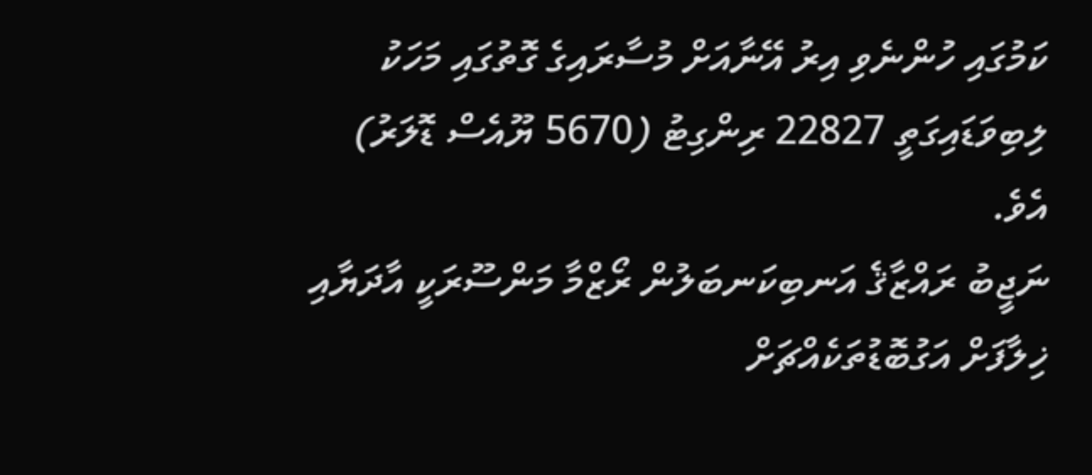ކަމުގައި ހުންނެވި އިރު އޭނާއަށް މުސާރައިގެ ގޮތުގައި މަހަކު ލިބިވަޑައިގަތީ 22827 ރިންގިޓު (5670 ޔޫއެސް ޑޮލަރު) އެވެ.
ނަޖީބު ރައްޒާޤެ އަނބިކަނބަލުން ރޯޒްމާ މަންސޫރަކީ އާދަޔާއި ޚިލާފަށް އަގުބޮޑުތަކެއްޗަށް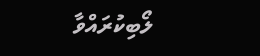ލޯބިކުރައްވާ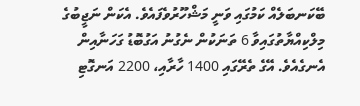ބޭކަނބަލެއް ކަމުގައި ވަނީ މަޝްހޫރުވެފައެވެ. އެކަން ނަޖީބުގެ މިލްކިއްޔާތުގައިވާ 6 ތަނަކުން ނެގުނު އަގުބޮޑު ގަހަނާއިން އެނގެއެވެ. އޭގެ ތެރޭގައި 1400 ހާރާއި، 2200 އަނގޮޓި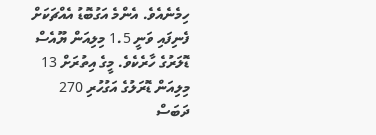ހިމެނެއެވެ. އެންމެ އަގުބޮޑު އެއްޗަކަށް ފެނިފައި ވަނީ 1.5 މިލިއަން ޔޫއެސް ޑޮލަރުގެ ހާރެކެވެ. މީގެ އިތުރަށް 13 މިލިއަން ޑޮރަލުގެ އަގުހުރި 270 ދަބަސް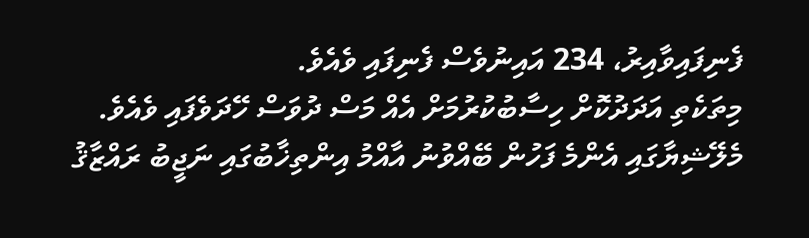ފެނިފައިވާއިރު، 234 އައިނުވެސް ފެނިފައި ވެއެވެ.
މިތަކެތި އަދަދުކޮށް ހިސާބުކުރުމަށް އެއް މަސް ދުވަސް ހޭދަވެފައި ވެއެވެ.
މެލޭޝިޔާގައި އެންމެ ފަހުން ބޭއްވުނު އާއްމު އިންތިޚާބުގައި ނަޖީބު ރައްޒާޤު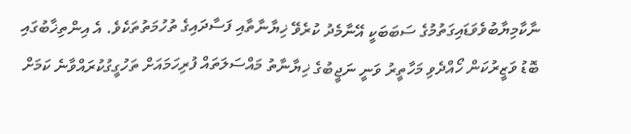ނާކާމިޔާބުވެވަޑައިގަތުމުގެ ސަބަބަކީ އޭނާމެދު ކުރެވޭ ޚިޔާނާތާއި ފަސާދައިގެ ތުހުމަތުތަކެވެ. އެ އިންތިޚާބުގައި ބޮޑު ވަޒީރުކަން ހޯއްދެވި މަހާތީރު ވަނީ ނަޖީބުގެ ޚިޔާނާތު މައްސަލަތައް ފުރިހަމައަށް ތަހުގީގުކުރައްވާނެ ކަމަށް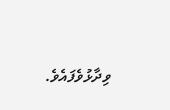ވިދާޅުވެފައެވެ.